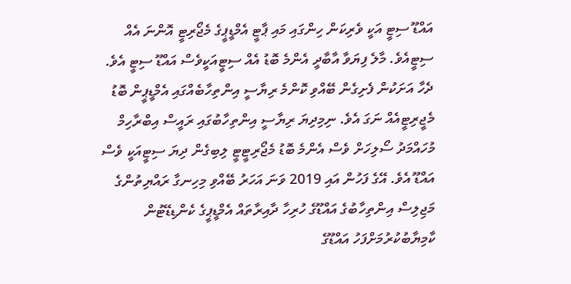އައްޑޫ ސިޓީ އަކީ ވެރިކަން ހިންގައި މައި ޕާޓީ އެމްޑީޕީގެ މެޖޯރިޓީ އޮންނަ އެއް ސިޓީއެވެ. މާލެ ފިޔަވާ އާބާދީ އެންމެ ބޮޑު އެއް ސިޓީއަކީވެސް އައްޑޫ ސިޓީ އެވެ.
ދެހާ އަށަކުން ފެށިގެން ބޭއްވި ކޮންމެ ރިޔާސީ އިންތިހާބެއްގައި އެމްޑީޕީން ބޮޑު މެޖީރިޓީއެއް ނަގަ އެވެ. ނިމިދިޔަ ރިޔާސީ އިންތިހާބުގައި ރައީސް އިބްރާހިމް މުހައްމަދު ސޯލިހަށް ވެސް އެންމެ ބޮޑު މެޖޯރިޓީޓީ ލިބިގެން ދިޔަ ސިޓީއަކީ ވެސް އައްޑޫ އެވެ. އޭގެ ފަހުން އައި 2019 ވަނަ އަހަރު ބޭއްވި މިހިނގާ ރައްޔިތުންގެ މަޖިލިސް އިންތިހާބުގެ އައްޑޫގެ ހުރިހާ ދާއިރާތައް އެމްޑީޕީގެ ކެންޑިޑޭޓުން ކާމިޔާބުކުރުމަށްފަހު އައްޑޫގެ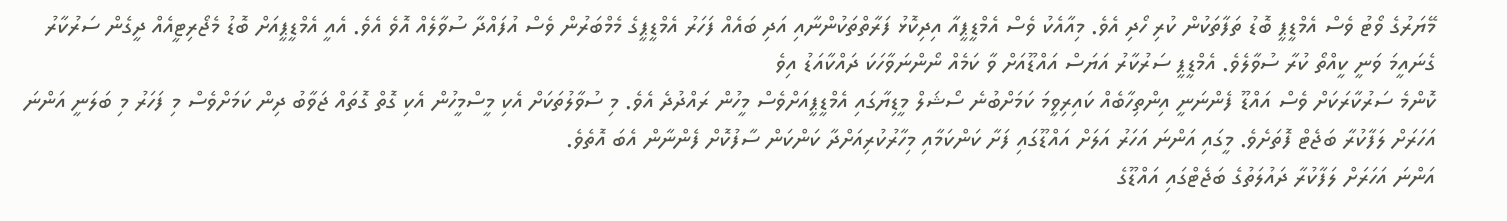މޭޔަރުގެ ވޯޓު ވެސް އެމްޑީޕީ ބޮޑު ތަފާތަކުން ކުރި ހޯދި އެވެ. މިއާއެކު ވެސް އެމްޑީޕީއާ އިދިކޮޅު ފަރާތްތަކުންނާއި އަދި ބައެއް ފަހަރު އެމްޑީޕީގެ މެމްބަރުން ވެސް އުފައްދާ ސުވާލެއް އޮވެ އެވެ. އެއީ އެމްޑީޕީއަށް ބޮޑު މެޖޯރިޓީއެއް ދީގެން ސަރުކާރު ގެނައީމަ ވަނީ ކީއްތޯ ކުރާ ސުވާލެވެ. އެމްޑީޕީ ސަރުކާރު އަޔަސް އައްޑޫއަށް ވާ ކަމެއް ނޯންނަވާހަކަ ދައްކާއަޑު އިވެ
ކޮންމެ ސަރުކާރަކަށް ވެސް އައްޑޫ ފެންނަނީ އިންތިހާބެއް ކައިރިވީމަ ކަމަށްބުނެ ސޯޝަލް މީޑިޔާގައި އެމްޑީޕީއަށްވެސް މީހުން ރައްދުދެ އެވެ. މި ސުވާލުތަކަށް އެކި މީސްމީހުން އެކި ގޮތް ގޮތައް ޖަވާބު ދިން ކަމަށްވެސް މި ފަހަރު މި ބަލަނީ އަންނަ އަހަރަށް ލަފާކުރާ ބަޖެޓް ފޮތަށެވެ. މީގައި އަންނަ އަހަރު އަލަށް އައްޑޫގައި ފަށާ ކަންކަމާއި މިހާރުކުރިއަށްދާ ކަންކަން ސާފުކޮށް ފެންނާން އެބަ އޮތެވެ.
އަންނަ އަހަރަށް ލަފާކުރާ ދައުލަތުގެ ބަޖެޓްގައި އައްޑޫގެ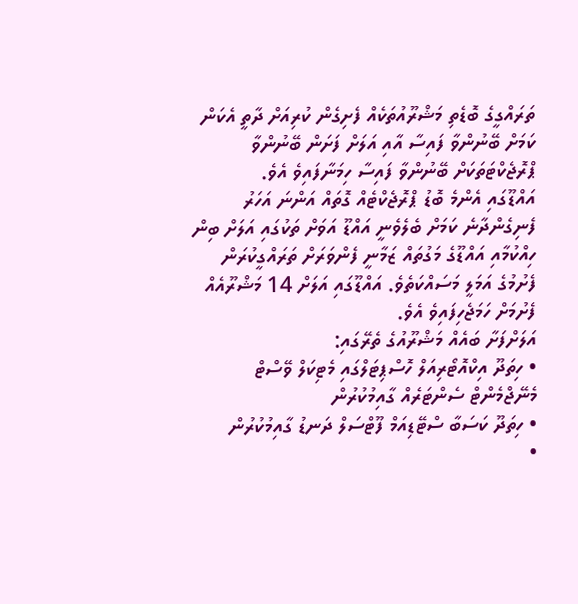ތަރައްގީގެ ބޮޑެތި މަޝްރޫއުތަކެއް ފެށިގެން ކުރިއަށް ދާތީ އެކަން ކަމަށް ބޭނުންވާ ފައިސާ އާއި އަލަށް ފަށަން ބޭނުންވާ ޕްރޮޖެކްޓަތަކަށް ބޭނުންވާ ފައިސާ ހިމަނާފައިވެ އެވެ.
އައްޑޫގައި އެންމެ ބޮޑު ޕްރޮޖެކްޓެއް ގޮތައް އަންނަ އަހަރު ފެނިގެންދާނެ ކަމަށް ބެލެވެނީ އައްޑޫ އަވަށް ތަކުގައި އަލަށް ބިން ހިއްކުމާއި އައްޑޫގެ މަގުތައް ޒަމާނީ ފެންވަރަށް ތަރައްގީކުރަން ފެށުމުގެ އަމަލީ މަސައްކަތެވެ. އައްޑޫގައި އަލަށް 14 މަޝްރޫއެއް ފެށުމަށް ހަމަޖެހިފައިވެ އެވެ.
އަލަށްފަށާ ބައެއް މަޝްރޫއުގެ ތެރޭގައި:
• ހިތަދޫ އިކްއޮޓޯރިއަލް ހޮސްޕިޓަލްގައި މެޓިކަލް ވޭސްޓް މެނޭޖްމެންޓް ސެންޓަރެއް ގާއިމުކުރުން
• ހިތަދޫ ކަސަބާ ސްޓޭޑިއަމް ފޫޓްސަލް ދަނޑު ގާއިމުކުރުން
•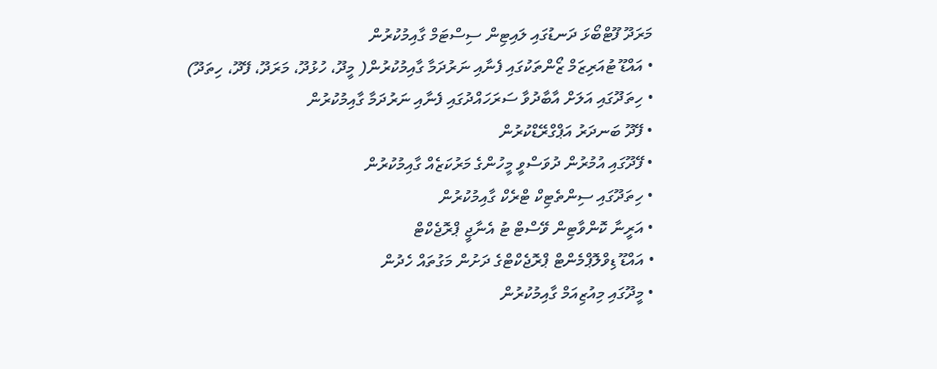މަރަދޫ ފޫޓްބޯޅަ ދަނޑުގައި ލައިޓިން ސިސްޓަމް ގާއިމުކުރުން
• އައްޑޫ ޓުއަރިޒަމް ޒޯންތަކުގައި ފެނާއި ނަރުދަމާ ގާއިމުކުރުން( މީދޫ، ހުޅުދޫ، މަރަދޫ، ފޭދޫ، ހިތަދޫ)
• ހިތަދޫގައި އަލަށް އާބާދުވާ ސަރަހައްދުގައި ފެނާއި ނަރުދަމާ ގާއިމުކުރުން
• ފޭދޫ ބަނދަރު އަޕްގްރޭޑްކުރުން
• ފޭދޫގައި އުމުރުން ދުވަސްވީ މީހުންގެ މަރުކަޒެއް ގާއިމުކުރުން
• ހިތަދޫގައި ސިންތެޓިކް ޓްރެކް ގާއިމުކުރުން
• އަރީނާ ކޮންވާޓިން ވޭސްޓް ޓު އެނާޖީ ޕްރޮޖެކްޓް
• އައްޑޫ ޑިވްލޮޕްމެންޓް ޕްރޮޖެކްޓްގެ ދަށުން މަގުތައް ހެދުން
• މީދޫގައި މިއުޒިއަމް ގާއިމުކުރުން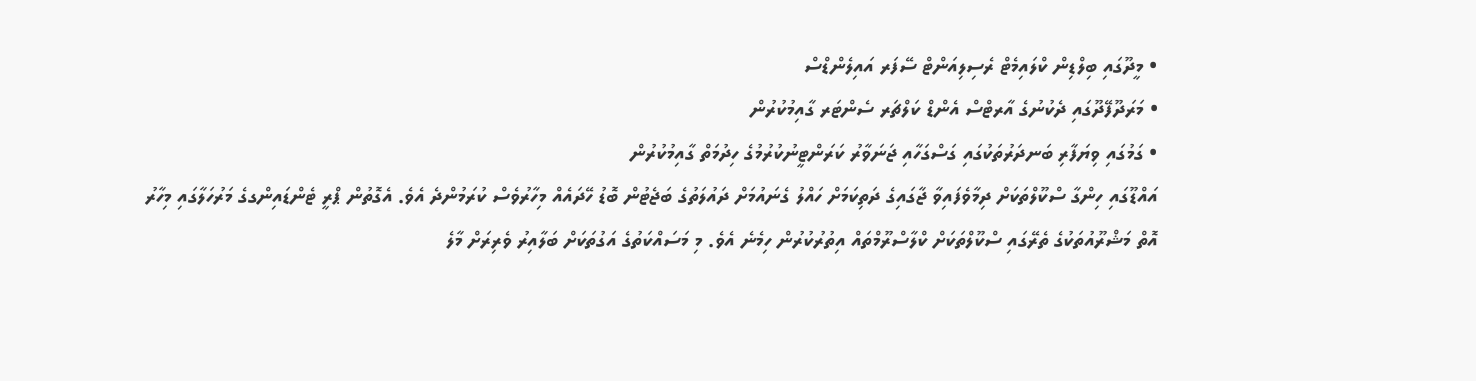• މީދޫގައި ބިލްޑިން ކްލައިމެޓް ރެސިލިއަންޓް ސޭފަރ އައިލެންޑްސް
• މަރަދޫފޭދޫގައި ދެކުނުގެ އާރޓްސް އެންޑް ކަލްޗަރ ސެންޓަރ ގާއިމުކުރުން
• ގަމުގައި ވިޔަފާރި ބަނދަރުތަކުގައި ގަސްގަހާއި ޖަނަވާރު ކަރަންޓީނުކުރުމުގެ ހިދުމަތް ގާއިމުކުރުން
އައްޑޫގައި ހިންގާ ސްކޫލްތަކަށް ދިމާވެފައިވާ ޖާގައިގެ ދަތިކަމަށް ހައްލު ގެނައުމަށް ދައުލަތުގެ ބަޖެޓުން ބޮޑު ހޭދައެއް މިހާރުވެސް ކުރަމުންދެ އެވެ. އެގޮތުން ޕްރީ ޓެންޑައިންގގެ މަރުހަލާގައި މިހާރު އޮތް މަޝްރޫއުތަކުގެ ތެރޭގައި ސްކޫލްތަކަށް ކްލާސްރޫމްތައް އިތުރުކުރުން ހިމެނެ އެވެ. މި މަސައްކަތުގެ އަގުތަކަށް ބަލާއިރު ވެރިރަށް މާލެ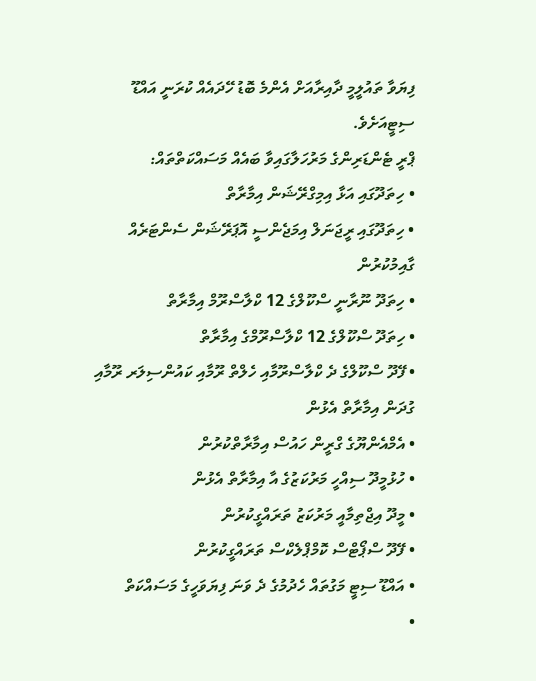ފިޔަވާ ތައުލީމީ ދާއިރާއަށް އެންމެ ބޮޑު ހޭދައެއް ކުރަނީ އައްޑޫ ސިޓީއަށެވެ.
ޕްރީ ޓެންޑަރިންގެ މަރުހަލާގައިވާ ބައެއް މަސައްކަތްތައް:
• ހިތަދޫގައި އަޅާ އިމިގްރޭޝަން އިމާރާތް
• ހިތަދޫގައި ރީޖަނަލް އިމަޖެންސީ އޮޕަރޭޝަން ސެންޓަރެއް ގާއިމުކުރުން
• ހިތަދޫ ނޫރާނީ ސްކޫލްގެ 12 ކްލާސްރޫމް އިމާރާތް
• ހިތަދޫ ސްކޫލްގެ 12 ކްލާސްރޫމްގެ އިމާރާތް
• ފޭދޫ ސްކޫލްގެ ދެ ކްލާސްރޫމާއި ހެލްތް ރޫމާއި ކައުންސިލަރ ރޫމާއި ގުދަން އިމާރާތް އެޅުން
• އެމްއެންޔޫގެ ގްރީން ހައުސް އިމާރާތްކުރުން
• ހުޅުމީދޫ ސިއްހީ މަރުކަޒުގެ އާ އިމާރާތް އެޅުން
• މީދޫ އިޖްތިމާއީ މަރުކަޒު ތަރައްގީކުރުން
• ފޭދޫ ސްޕޯޓްސް ކޮމްޕްލެކްސް ތަރައްގީކުރުން
• އައްޑޫ ސިޓީ މަގުތައް ހެދުމުގެ ދެ ވަނަ ފިޔަވަހީގެ މަސައްކަތް
•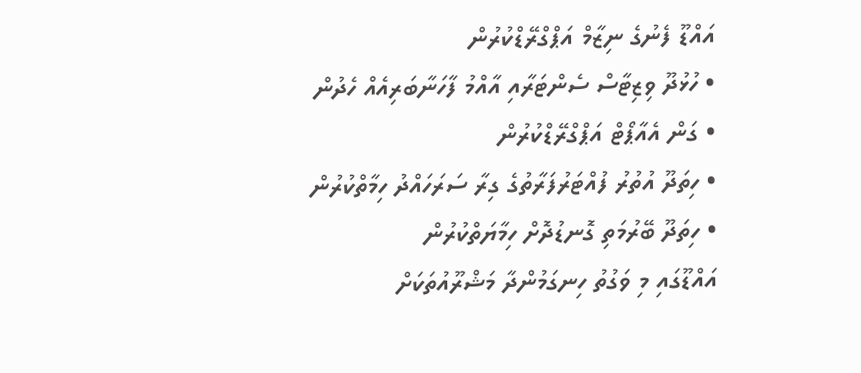އައްޑޫ ފެނުގެ ނިޒާމް އަޕްގްރޭޑްކުރުން
• ހުޅުދޫ ވިޒިޓާސް ސެންޓަރާއި އާއްމު ފާހަނާބަރިއެއް ހެދުން
• ގަން އެއާޕޯޓް އަޕްގްރޭޑްކުރުން
• ހިތަދޫ އުތުރު ފުއްޓަރުފަރާތުގެ ގިރާ ސަރަހައްދު ހިމާތްކުރުން
• ހިތަދޫ ބޭރުމަތި ގޮނޑުދޮށް ހިމާޔަތްކުރުން
އައްޑޫގައި މި ވަގުތު ހިނގަމުންދާ މަޝްރޫއުތަކަށް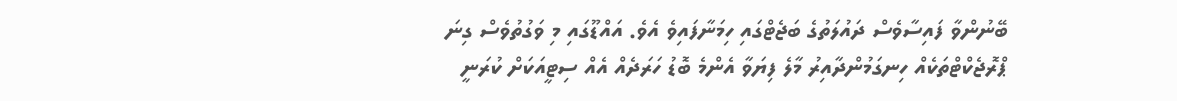ބޭނުންވާ ފައިސާވެސް ދައުލަތުގެ ބަޖެޓްގައި ހިމަނާފައިވެ އެވެ. އައްޑޫގައި މި ވަގުތުވެސް ގިނަ ޕްރޮޖެކްޓްތަކެއް ހިނގަމުންދާއިރު މާލެ ފިޔަވާ އެންމެ ބޮޑު ހަރަދެއް އެއް ސިޓީއަކަށް ކުރަނީ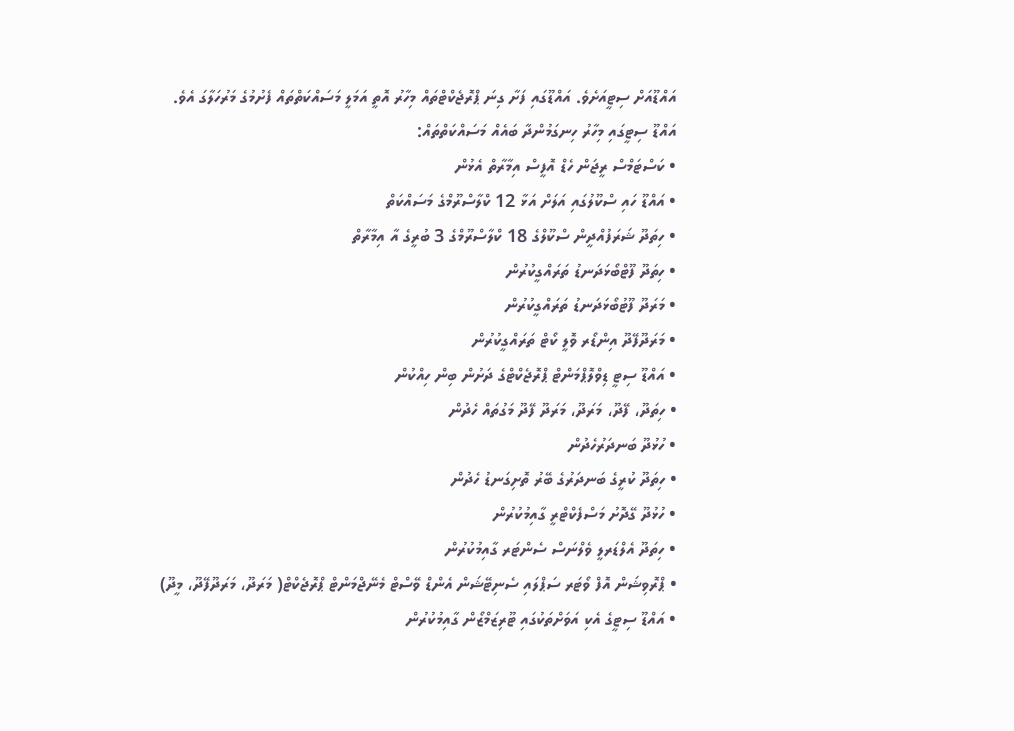އައްޑޫއަށް ސިޓީއަށެވެ. އައްޑޫގައި ފަށާ ގިނަ ޕްރޮޖެކްޓްތައް މިހާރު އޮތީ އަމަލީ މަސައްކަތްތައް ފެށުމުގެ މަރުހަލާގަ އެވެ.
އައްޑޫ ސިޓީގައި މިހާރު ހިނގަމުންދާ ބައެއް މަސައްކަތްތައް:
• ކަސްޓަމްސް ރީޖަން ހެޑް އޮފީސް އިމާރާތް އެޅުން
• އައްޑޫ ހައި ސްކޫލުގައި އަލަށް އަޅާ 12 ކްލާސްރޫމްގެ މަސައްކަތް
• ހިތަދޫ ޝަރަފުއްދީން ސްކޫލްގެ 18 ކްލާސްރޫމްގެ 3 ބުރީގެ އާ އިމާރާތް
• ހިތަދޫ ފޫޓްބޯޅަދަނޑު ތަރައްގީކުރުން
• މަރަދޫ ފޫޓުބޯޅަދަނޑު ތަރައްގީކުރުން
• މަރަދޫފޭދޫ އިންޑޯރ ވޮލީ ކޯޓް ތަރައްގީކުރުން
• އައްޑޫ ސިޓީ ޑިވްލޮޕްމަންޓް ޕްރޮޖެކްޓްގެ ދަށުން ބިން ހިއްކުން
• ހިތަދޫ، ފޭދޫ، މަރަދޫ، މަރަދޫ ފޭދޫ މަގުތައް ހެދުން
• ހުޅުދޫ ބަނދަރުހެދުން
• ހިތަދޫ ކުރީގެ ބަނދަރުގެ ބޭރު ތޮށިގަނޑު ހެދުން
• ހުޅުދޫ ގޭދޮށު މަސްފެކްޓްރީ ގާއިމުކުރުން
• ހިތަދޫ އެލްޑަރލީ ވެލްނަސް ސެންޓަރ ގާއިމުކުރުން
• ޕްރޮވިޝަން އޮފް ވޯޓަރ ސަޕްލައި ސެނިޓޭޝަން އެންޑް ވޭސްޓް މެނޭޖްމަންޓް ޕްރޮޖެކްޓް( މަރަދޫ، މަރަދޫފޭދޫ، މީދޫ)
• އައްޑޫ ސިޓީގެ އެކި އަވަށްތަކުގައި ޓޫރިޒަމްޒޯން ގާއިމުކުރުން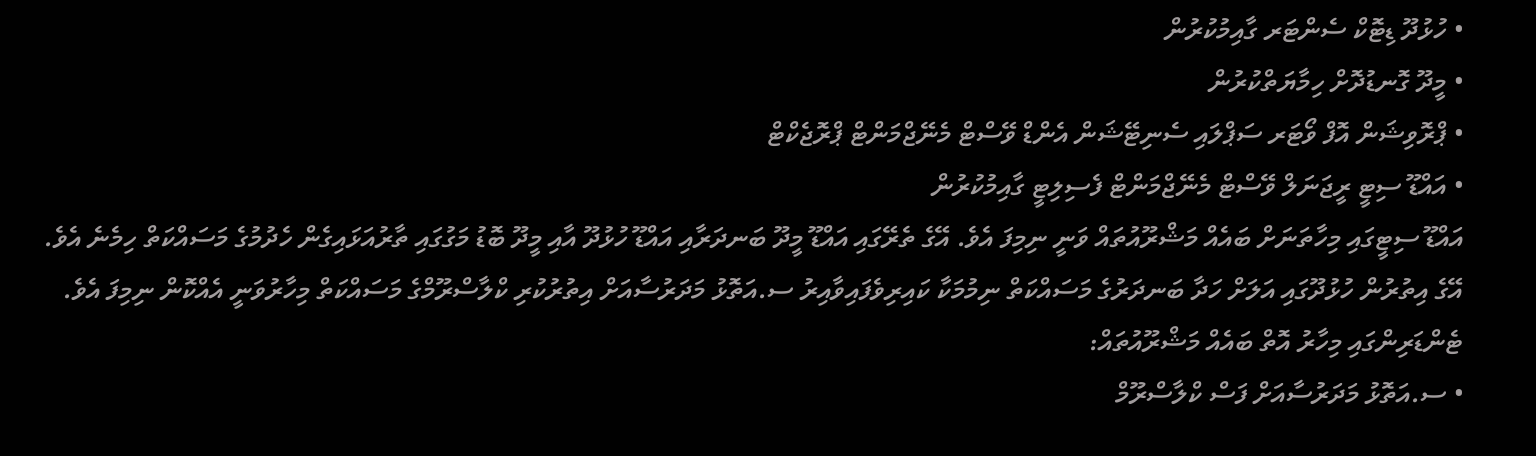• ހުޅުދޫ ޑިޓޮކް ސެންޓަރ ގާއިމުކުރުން
• މީދޫ ގޮނޑުދޮށް ހިމާޔަތްކުރުން
• ޕްރޮވިޝަން އޮފް ވޯޓަރ ސަޕްލައި ސެނިޓޭޝަން އެންޑް ވޭސްޓް މެނޭޖްމަންޓް ޕްރޮޖެކްޓް
• އައްޑޫ ސިޓީ ރީޖަނަލް ވޭސްޓް މެނޭޖްމަންޓް ފެސިލިޓީ ގާއިމުކުރުން
އައްޑޫ ސިޓީގައި މިހާތަނަށް ބައެއް މަޝްރޫއުތައް ވަނީ ނިމިފަ އެވެ. އޭގެ ތެރޭގައި އައްޑޫ މީދޫ ބަނދަރާއި އައްޑޫ ހުޅުދޫ އާއި މީދޫ ބޮޑު މަގުގައި ތާރުއަޅައިގެން ހެދުމުގެ މަސައްކަތް ހިމެނެ އެވެ. އޭގެ އިތުރުން ހުޅުދޫގައި އަލަށް ހަދާ ބަނދަރުގެ މަސައްކަތް ނިމުމަކާ ކައިރިވެފައިވާއިރު ސ.އަތޮޅު މަދަރުސާއަށް އިތުރުކުރި ކްލާސްރޫމްގެ މަސައްކަތް މިހާރުވަނީ އެއްކޮން ނިމިފަ އެވެ.
ޓެންޑަރިންގައި މިހާރު އޮތް ބައެއް މަޝްރޫއުތައް:
• ސ.އަތޮޅު މަދަރުސާއަށް ފަސް ކްލާސްރޫމް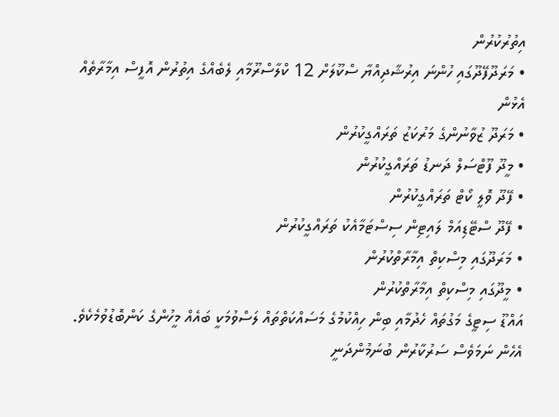އިތުރުކުރުން
• މަރަދޫފޭދޫގައި ހުންނަ އިރުޝާދިއްޔާ ސްކޫލަށް 12 ކްލާސްރޫމާއި ލެބެއްގެ އިތުރުން އޮފީސް އިމާރާތެއް އެޅުން
• މަރަދޫ ޒުވާނުންގެ މަރުކަޒު ތަރައްގީކުރުން
• މީދޫ ފޫޓްސަލް ދަނޑު ތަރައްގީކުރުން
• ފޭދޫ ވޮލީ ކޯޓް ތަރައްގީކުރުން
• ފޭދޫ ސްޓޭޑިއަމް ލައިޓިން ސިސްޓަމާއެކު ތަރައްގީކުރުން
• މަރަދޫގައި މިސްކިތް އިމާރާތްކުރުން
• މީދޫގައި މިސްކިތް އިމާރާތްކުރުން
އައްޑޫ ސިޓީގެ މަގުތައް ހެދުމާއި ބިން ހިއްކުމުގެ މަސައްކަތްތައް ލަސްވުމަކީ ބައެއް މީހުންގެ ކަންބޮޑުވުމެކެވެ. އެހެން ނަމަވެސް ސަރުކާރުން ބުނަމުންދަނީ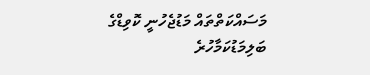މަސައްކަތްތައް މަޑުޖެހުނީ ކޮވިޑްގެ ބަލިމަޑުކަމާހުރެ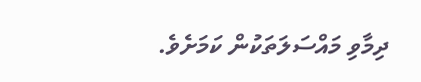ދިމާވި މައްސަލަތަކުން ކަމަށެވެ.